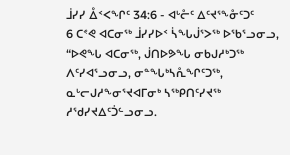ᒨᓯᓯ ᐂᑉᐸᖏᑦ 34:6 - ᐊᒡᓔᑦ ᐃᑦᔪᕐᖕᓁᑦᑐᑦ
6 ᑕᕝᕙ ᐊᑕᓂᖅ ᒨᓯᓯᐅᑉ ᓵᖓᒎᕐᐳᖅ ᐅᖃᕐᓗᓂᓗ, “ᐅᕙᖓ ᐊᑕᓂᖅ, ᒎᑎᐅᕗᖓ ᓂᑲᒍᓱᒃᑐᖅ ᐱᑦᓯᐊᕐᓗᓂᓗ, ᓂᓐᖓᒃᓴᕅᖏᑦᑐᖅ, ᓇᒡᓕᒍᓱᖕᓂᕐᔪᐊᒥᓂᒃ ᓴᖅᑭᑎᑦᓯᔪᖅ ᓱᖁᓯᔪᐃᑦᑑᓪᓗᓂᓗ.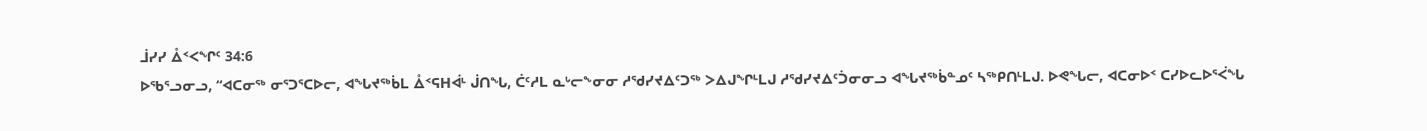ᒨᓯᓯ ᐂᑉᐸᖏᑦ 34:6
ᐅᖃᕐᓗᓂᓗ, “ᐊᑕᓂᖅ ᓂᕐᑐᕐᑕᐅᓕ, ᐊᖓᔪᖅᑳᒪ ᐂᑉᕋᕼᐋᒻ ᒎᑎᖓ, ᑖᑦᓱᒪ ᓇᒡᓕᖕᓂᓂ ᓱᖁᓯᔪᐃᑦᑐᖅ ᐳᐃᒍᖏᒻᒪᒍ ᓱᖁᓯᔪᐃᑦᑑᓂᓂᓗ ᐊᖓᔪᖅᑳᓐᓄᑦ ᓴᖅᑭᑎᒻᒪᒍ. ᐅᕙᖓᓕ, ᐊᑕᓂᐅᑉ ᑕᓯᐅᓚᐅᕐᐹᖓ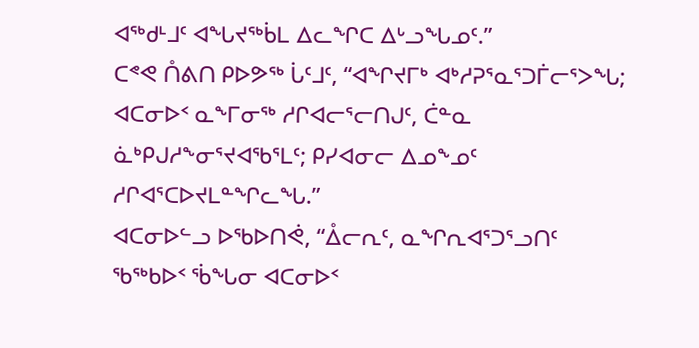ᐊᖅᑯᒻᒧᑦ ᐊᖓᔪᖅᑳᒪ ᐃᓚᖏᑕ ᐃᒡᓗᖓᓄᑦ.”
ᑕᕝᕙ ᑍᕕᑎ ᑭᐅᕗᖅ ᒑᑦᒧᑦ, “ᐊᖏᔪᒥᒃ ᐊᒃᓱᕈᕐᓇᕐᑐᒦᓕᕐᐳᖓ; ᐊᑕᓂᐅᑉ ᓇᖕᒥᓂᖅ ᓱᒋᐊᓕᕐᓕᑎᒍᑦ, ᑖᓐᓇ ᓈᒃᑭᒍᓱᖕᓂᕐᔪᐊᖃᕐᒪᑦ; ᑭᓯᐊᓂᓕ ᐃᓄᖕᓄᑦ ᓱᒋᐊᕐᑕᐅᔪᒪᓐᖏᓚᖓ.”
ᐊᑕᓂᐅᓪᓗ ᐅᖃᐅᑎᕚ, “ᐂᓕᕆᑦ, ᓇᖏᕆᐊᕐᑐᕐᓗᑎᑦ ᖃᖅᑲᐅᑉ ᖄᖓᓂ ᐊᑕᓂᐅᑉ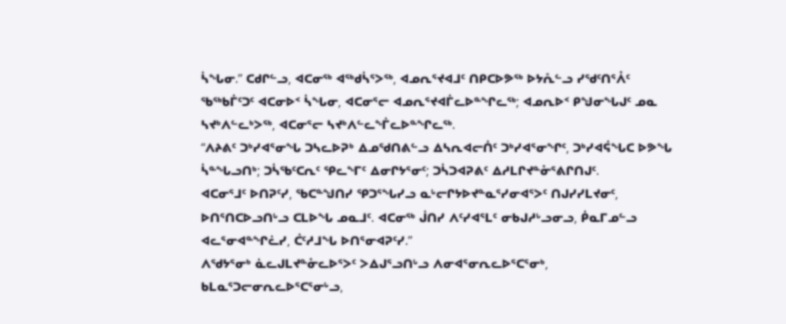ᓵᖓᓂ.” ᑕᑯᒋᓪᓗ, ᐊᑕᓂᖅ ᐊᖅᑯᓵᕐᐳᖅ, ᐊᓄᕆᕐᔪᐊᒧᑦ ᑎᑭᑕᐅᕗᖅ ᐅᔭᕅᓪᓗ ᓯᖁᑦᑎᕐᐰᑦ ᖃᖅᑲᒦᑦᑐᑦ ᐊᑕᓂᐅᑉ ᓵᖓᓂ, ᐊᑕᓂᕐᓕ ᐊᓄᕆᕐᔪᐊᒦᓚᐅᓐᖏᓚᖅ; ᐊᓄᕆᐅᑉ ᑭᖑᓂᖓᒍᑦ ᓄᓇ ᓴᔪᒃᐱᓪᓚᒃᐳᖅ, ᐊᑕᓂᕐᓕ ᓴᔪᒃᐱᓪᓚᖕᒦᓚᐅᓐᖏᓚᖅ.
“ᐱᔨᕕᑦ ᑐᒃᓯᐊᕐᓂᖓ ᑐᓴᓚᐅᕈᒃ ᐃᓄᖁᑎᕕᓪᓗ ᐃᓴᕆᐊᓕᑏᑦ ᑐᒃᓯᐊᕐᓂᖏᑦ, ᑐᒃᓯᐊᕌᖓᑕ ᐅᕗᖓ ᓵᓐᖓᓗᑎᒃ; ᑐᓵᖃᑦᑕᕆᑦ ᕿᓚᖕᒥᑦ ᐃᓂᒋᔭᕐᓂᑦ; ᑐᓵᑐᐊᕈᕕᑦ ᐃᓱᒪᒋᔪᓐᓁᕐᕕᒋᑎᒍᑦ.
ᐊᑕᓂᕐᒧᑦ ᐅᑎᕈᑦᓯ, ᖃᑕᓐᖑᑎᓯ ᕿᑐᕐᖓᓯᓗ ᓇᒡᓕᒋᔭᐅᔪᓐᓇᕐᓯᓂᐊᕐᐳᑦ ᑎᒍᓯᓯᒪᔪᓂᑦ, ᐅᑎᕐᑎᑕᐅᓗᑎᒡᓗ ᑕᒪᐅᖓ ᓄᓇᒧᑦ. ᐊᑕᓂᖅ ᒎᑎᓯ ᐱᑦᓯᐊᕐᒪᑦ ᓂᑲᒍᓱᒡᓗᓂᓗ, ᑮᓇᒥᓄᓪᓗ ᐊᓚᕐᓂᐊᓐᖏᓛᓯ, ᑖᑦᓱᒧᖓ ᐅᑎᕐᓂᐊᕈᑦᓯ.”
ᐱᖁᔭᕐᓂᒃ ᓈᓚᒍᒪᔪᓐᓁᓚᐅᕐᐳᑦ ᐳᐃᒍᕐᓗᑎᒡᓗ ᐱᓂᐊᕐᓂᕆᓚᐅᕐᑕᕐᓂᒃ, ᑲᒪᓇᕐᑐᓕᓂᕆᓚᐅᕐᑕᕐᓂᒡᓗ,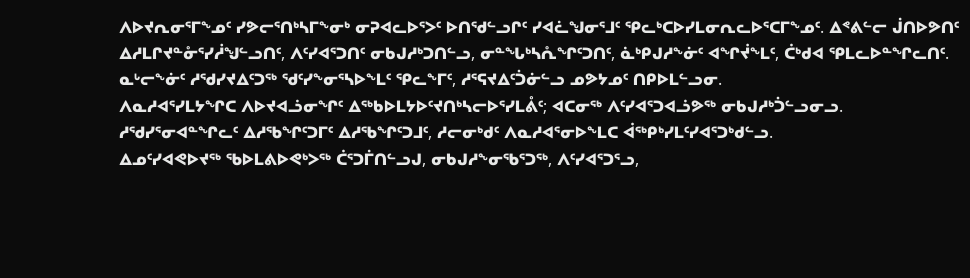ᐱᐅᔪᕆᓂᕐᒥᖕᓄᑦ ᓯᕗᓕᕐᑎᒃᓴᒥᖕᓂᒃ ᓂᕈᐊᓚᐅᕐᐳᑦ ᐅᑎᖁᓪᓗᒋᑦ ᓯᐊᓛᖑᓂᕐᒧᑦ ᕿᓚᒃᑕᐅᓯᒪᓂᕆᓚᐅᕐᑕᒥᖕᓄᑦ. ᐃᕝᕕᓪᓕ ᒎᑎᐅᕗᑎᑦ ᐃᓱᒪᒋᔪᓐᓁᕐᓯᓲᖑᓪᓗᑎᑦ, ᐱᑦᓯᐊᕐᑐᑎᑦ ᓂᑲᒍᓱᒃᑐᑎᓪᓗ, ᓂᓐᖓᒃᓴᕅᖏᑦᑐᑎᑦ, ᓈᒃᑭᒍᓱᖕᓃᑦ ᐊᖏᔫᖕᒪᑦ, ᑖᒃᑯᐊ ᕿᒪᓚᐅᓐᖏᓚᑎᑦ.
ᓇᒡᓕᖕᓃᑦ ᓱᖁᓯᔪᐃᑦᑐᖅ ᖁᑦᓯᖕᓂᕐᓴᐅᖕᒪᑦ ᕿᓚᖕᒥᑦ, ᓱᕐᕋᔪᐃᑦᑑᓃᓪᓗ ᓄᕗᔭᓄᑦ ᑎᑭᐅᒪᓪᓗᓂ.
ᐱᓇᓱᐊᕐᓯᒪᔭᖏᑕ ᐱᐅᔪᐊᓘᓂᖏᑦ ᐃᖅᑲᐅᒪᔭᐅᑦᔪᑎᒃᓴᓕᐅᕐᓯᒪᕔᑦ; ᐊᑕᓂᖅ ᐱᑦᓯᐊᕐᑐᐊᓘᕗᖅ ᓂᑲᒍᓱᒃᑑᓪᓗᓂᓗ.
ᓱᖁᓯᕐᓂᐊᓐᖏᓚᑦ ᐃᓱᖃᖏᑦᑐᒥᑦ ᐃᓱᖃᖏᑦᑐᒧᑦ, ᓱᓕᓂᒃᑯᑦ ᐱᓇᓱᐊᕐᓂᐅᖕᒪᑕ ᐋᖅᑭᒃᓯᒪᑦᓯᐊᕐᑐᒃᑯᓪᓗ.
ᐃᓄᑦᓯᐊᕙᐅᔪᖅ ᖃᐅᒪᕕᐅᕙᒃᐳᖅ ᑖᕐᑐᒦᑎᓪᓗᒍ, ᓂᑲᒍᓱᖕᓂᖃᕐᑐᖅ, ᐱᑦᓯᐊᕐᑐᕐᓗ,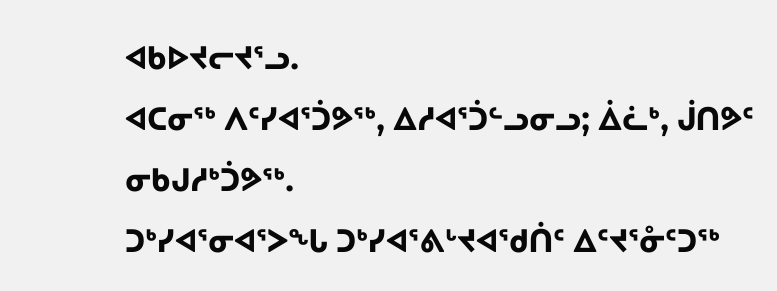ᐊᑲᐅᔪᓕᔪᕐᓗ.
ᐊᑕᓂᖅ ᐱᑦᓯᐊᕐᑑᕗᖅ, ᐃᓱᐊᕐᑑᓪᓗᓂᓗ; ᐄᓛᒃ, ᒎᑎᕗᑦ ᓂᑲᒍᓱᒃᑑᕗᖅ.
ᑐᒃᓯᐊᕐᓂᐊᕐᐳᖓ ᑐᒃᓯᐊᕐᕕᒡᔪᐊᖁᑏᑦ ᐃᑦᔪᕐᓁᑦᑐᖅ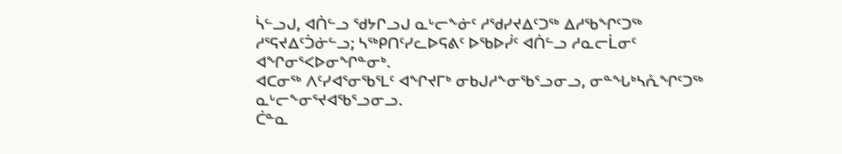ᓵᓪᓗᒍ, ᐊᑏᓪᓗ ᖁᔭᒋᓗᒍ ᓇᒡᓕᖕᓃᑦ ᓱᖁᓯᔪᐃᑦᑐᖅ ᐃᓱᖃᖏᑦᑐᖅ ᓱᕐᕋᔪᐃᑦᑑᓃᓪᓗ; ᓴᖅᑭᑎᑦᓯᓚᐅᕋᕕᑦ ᐅᖃᐅᓰᑦ ᐊᑏᓪᓗ ᓱᓇᓕᒫᓂᑦ ᐊᖏᓂᕐᐸᐅᓂᖏᓐᓂᒃ.
ᐊᑕᓂᖅ ᐱᑦᓯᐊᕐᓂᖃᕐᒪᑦ ᐊᖏᔪᒥᒃ ᓂᑲᒍᓱᖕᓂᖃᕐᓗᓂᓗ, ᓂᓐᖓᒃᓴᕅᖏᑦᑐᖅ ᓇᒡᓕᖕᓂᕐᔪᐊᖃᕐᓗᓂᓗ.
ᑖᓐᓇ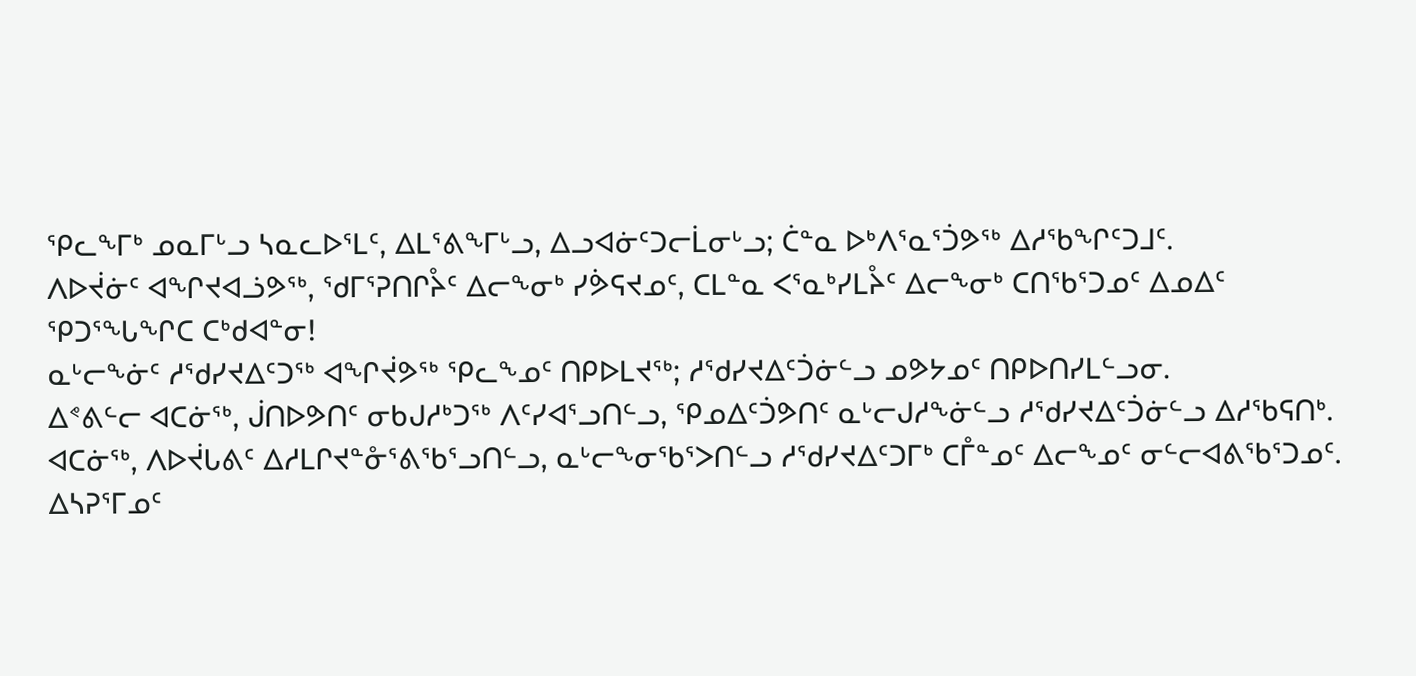ᕿᓚᖕᒥᒃ ᓄᓇᒥᒡᓗ ᓴᓇᓚᐅᕐᒪᑦ, ᐃᒪᕐᕕᖕᒥᒡᓗ, ᐃᓗᐊᓃᑦᑐᓕᒫᓂᒡᓗ; ᑖᓐᓇ ᐅᒃᐱᕐᓇᕐᑑᕗᖅ ᐃᓱᖃᖏᑦᑐᒧᑦ.
ᐱᐅᔫᓃᑦ ᐊᖏᔪᐊᓘᕗᖅ, ᖁᒥᕐᕈᑎᒋᔧᑦ ᐃᓕᖕᓂᒃ ᓯᕘᕋᔪᓄᑦ, ᑕᒪᓐᓇ ᐸᕐᓇᒃᓯᒪᔧᑦ ᐃᓕᖕᓂᒃ ᑕᑎᖃᕐᑐᓄᑦ ᐃᓄᐃᑦ ᕿᑐᕐᖓᖏᑕ ᑕᒃᑯᐊᓐᓂ!
ᓇᒡᓕᖕᓃᑦ ᓱᖁᓯᔪᐃᑦᑐᖅ ᐊᖏᔫᕗᖅ ᕿᓚᖕᓄᑦ ᑎᑭᐅᒪᔪᖅ; ᓱᖁᓯᔪᐃᑦᑑᓃᓪᓗ ᓄᕗᔭᓄᑦ ᑎᑭᐅᑎᓯᒪᓪᓗᓂ.
ᐃᕝᕕᓪᓕ ᐊᑕᓃᖅ, ᒎᑎᐅᕗᑎᑦ ᓂᑲᒍᓱᒃᑐᖅ ᐱᑦᓯᐊᕐᓗᑎᓪᓗ, ᕿᓄᐃᑦᑑᕗᑎᑦ ᓇᒡᓕᒍᓱᖕᓃᓪᓗ ᓱᖁᓯᔪᐃᑦᑑᓃᓪᓗ ᐃᓱᖃᕋᑎᒃ.
ᐊᑕᓃᖅ, ᐱᐅᔫᒐᕕᑦ ᐃᓱᒪᒋᔪᓐᓁᕐᕕᖃᕐᓗᑎᓪᓗ, ᓇᒡᓕᖕᓂᖃᕐᐳᑎᓪᓗ ᓱᖁᓯᔪᐃᑦᑐᒥᒃ ᑕᒤᓐᓄᑦ ᐃᓕᖕᓄᑦ ᓂᓪᓕᐊᕕᖃᕐᑐᓄᑦ.
ᐃᓴᕈᕐᒥᓄᑦ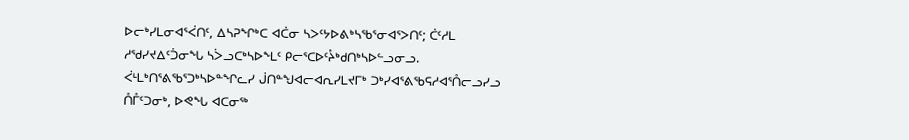ᐅᓕᒃᓯᒪᓂᐊᕐᐹᑎᑦ, ᐃᓴᕈᖏᒃᑕ ᐊᑖᓂ ᓴᐳᑦᔭᐅᕕᒃᓴᖃᕐᓂᐊᕐᐳᑎᑦ; ᑖᑦᓱᒪ ᓱᖁᓯᔪᐃᑦᑑᓂᖓ ᓴᐴᓗᑕᒃᓴᐅᖕᒪᑦ ᑭᓕᕐᑕᐅᑦᔧᒃᑯᑎᒃᓴᐅᓪᓗᓂᓗ.
ᐹᒻᒪᒃᑎᕐᕕᖃᕐᑐᒃᓴᐅᓐᖏᓚᓯ ᒎᑎᓐᖑᐊᓕᐊᕆᓯᒪᔪᒥᒃ ᑐᒃᓯᐊᕐᕕᖃᕋᓱᐊᕐᑍᓕᓗᓯᓗ ᑍᒤᑦᑐᓂᒃ, ᐅᕙᖓ ᐊᑕᓂᖅ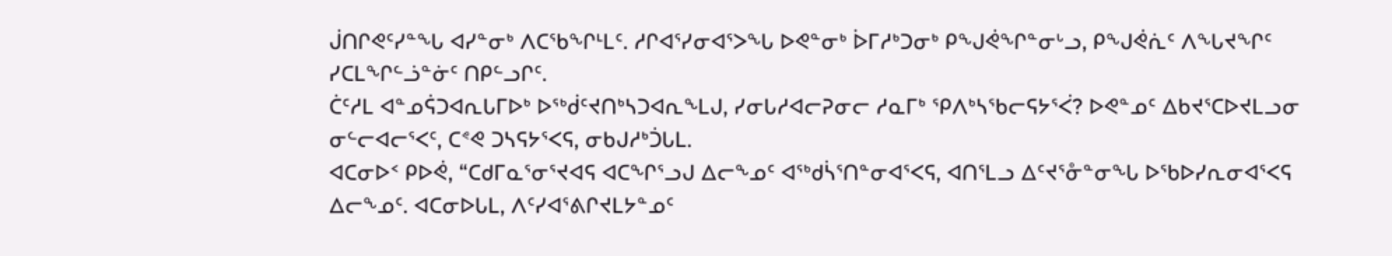ᒎᑎᒋᕙᑦᓯᓐᖓ ᐊᓯᓐᓂᒃ ᐱᑕᖃᖏᒻᒪᑦ. ᓱᒋᐊᕐᓯᓂᐊᕐᐳᖓ ᐅᕙᓐᓂᒃ ᐆᒥᓱᒃᑐᓂᒃ ᑭᖑᕚᖏᓐᓂᒡᓗ, ᑭᖑᕚᕇᑦ ᐱᖓᔪᖏᑦ ᓯᑕᒪᖏᓪᓘᓐᓃᑦ ᑎᑭᓪᓗᒋᑦ.
ᑖᑦᓱᒪ ᐊᓐᓄᕌᑐᐊᕆᒐᒥᐅᒃ ᐅᖅᑰᑦᔪᑎᒃᓴᑐᐊᕆᖕᒪᒍ, ᓯᓂᒐᓱᐊᓕᕈᓂᓕ ᓱᓇᒥᒃ ᕿᐱᒃᓴᖃᓕᕋᔭᕐᐹ? ᐅᕙᓐᓄᑦ ᐃᑲᔪᕐᑕᐅᔪᒪᓗᓂ ᓂᓪᓕᐊᓕᕐᐸᑦ, ᑕᕝᕙ ᑐᓴᕋᔭᕐᐸᕋ, ᓂᑲᒍᓱᒃᑑᒐᒪ.
ᐊᑕᓂᐅᑉ ᑭᐅᕚ, “ᑕᑯᒥᓇᕐᓂᕐᔪᐊᕋ ᐊᑕᖏᕐᓗᒍ ᐃᓕᖕᓄᑦ ᐊᖅᑯᓵᕐᑎᓐᓂᐊᕐᐸᕋ, ᐊᑎᕐᒪᓗ ᐃᑦᔪᕐᓁᓐᓂᖓ ᐅᖃᐅᓯᕆᓂᐊᕐᐸᕋ ᐃᓕᖕᓄᑦ. ᐊᑕᓂᐅᒐᒪ, ᐱᑦᓯᐊᕐᕕᒋᔪᒪᔭᓐᓄᑦ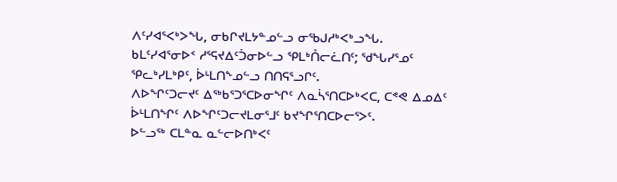ᐱᑦᓯᐊᕐᐸᒃᐳᖓ, ᓂᑲᒋᔪᒪᔭᓐᓄᓪᓗ ᓂᖃᒍᓱᒃᐸᒃᓗᖓ.
ᑲᒪᑦᓯᐊᕐᓂᐅᑉ ᓱᕐᕋᔪᐃᑦᑑᓂᐅᓪᓗ ᕿᒪᒃᑍᓕᓛᑎᑦ; ᖁᖓᓯᕐᓄᑦ ᕿᓚᒃᓯᒪᒃᑭᑦ, ᐆᒻᒪᑎᖕᓄᓪᓗ ᑎᑎᕋᕐᓗᒋᑦ.
ᐱᐅᖏᑦᑐᓕᔪᑦ ᐃᖅᑲᕐᑐᕐᑕᐅᓂᖏᑦ ᐱᓇᓵᕐᑎᑕᐅᒃᐸᑕ, ᑕᕝᕙ ᐃᓄᐃᑦ ᐆᒻᒪᑎᖏᑦ ᐱᐅᖏᑦᑐᓕᔪᒪᓂᕐᒧᑦ ᑲᔪᖏᕐᑎᑕᐅᓕᕐᐳᑦ.
ᐅᓪᓗᖅ ᑕᒪᓐᓇ ᓇᓪᓕᐅᑎᒃᐸᑦ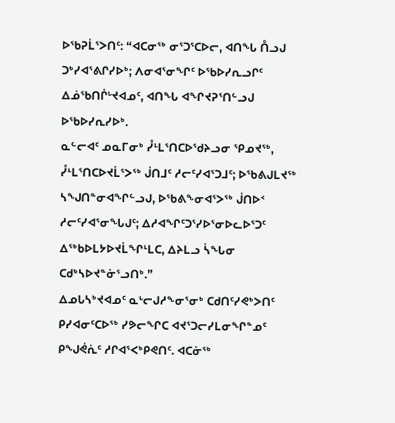ᐅᖃᕈᒫᕐᐳᑎᑦ: “ᐊᑕᓂᖅ ᓂᕐᑐᕐᑕᐅᓕ, ᐊᑎᖓ ᑍᓗᒍ ᑐᒃᓯᐊᕐᕕᒋᓯᐅᒃ; ᐱᓂᐊᕐᓂᖏᑦ ᐅᖃᐅᓯᕆᓗᒋᑦ ᐃᓅᖃᑎᒌᒡᔪᐊᓄᑦ, ᐊᑎᖓ ᐊᖏᔪᕈᕐᑎᓪᓗᒍ ᐅᖃᐅᓯᕆᓯᐅᒃ.
ᓇᓪᓕᐊᑦ ᓄᓇᒥᓂᒃ ᓮᒻᒪᕐᑎᑕᐅᖁᔨᓗᓂ ᕿᓄᔪᖅ, ᓮᒻᒪᕐᑎᑕᐅᔪᒫᕐᐳᖅ ᒎᑎᒧᑦ ᓱᓕᑦᓯᐊᕐᑐᒧᑦ; ᐅᖃᕕᒍᒪᔪᖅ ᓴᖑᑎᓐᓂᐊᖏᓪᓗᒍ, ᐅᖃᕕᖕᓂᐊᕐᐳᖅ ᒎᑎᐅᑉ ᓱᓕᑦᓯᐊᕐᓂᖓᒍᑦ; ᐃᓱᐊᖏᑦᑐᕐᓯᐅᕐᓂᐅᓚᐅᕐᑐᑦ ᐃᖅᑲᐅᒪᔭᐅᔪᒫᖏᒻᒪᑕ, ᐃᔨᒪᓗ ᓵᖓᓂ ᑕᑯᒃᓴᐅᔪᓐᓃᕐᓗᑎᒃ.”
ᐃᓄᒐᓴᒃᔪᐊᓄᑦ ᓇᒡᓕᒍᓱᖕᓂᕐᓂᒃ ᑕᑯᑎᑦᓯᕙᒃᐳᑎᑦ ᑭᓯᐊᓂᑦᑕᐅᖅ ᓯᕗᓕᖏᑕ ᐊᔪᕐᑐᓕᓯᒪᓂᖏᓐᓄᑦ ᑭᖑᕚᕇᑦ ᓱᒋᐊᕐᐸᒃᑭᕙᑎᑦ. ᐊᑕᓃᖅ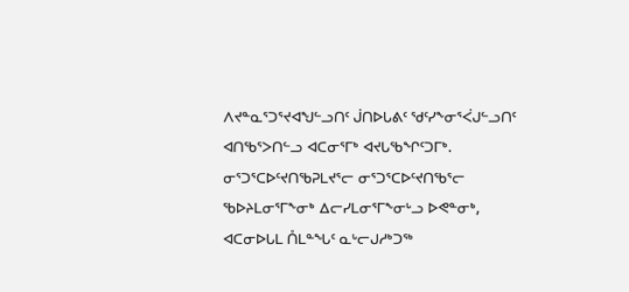ᐱᔪᓐᓇᕐᑐᕐᔪᐊᖑᓪᓗᑎᑦ ᒎᑎᐅᒐᕕᑦ ᖁᑦᓯᖕᓂᕐᐹᒍᓪᓗᑎᑦ ᐊᑎᖃᕐᐳᑎᓪᓗ ᐊᑕᓂᕐᒥᒃ ᐊᔪᒐᖃᖏᑦᑐᒥᒃ.
ᓂᕐᑐᕐᑕᐅᑦᔪᑎᖃᕈᒪᔪᕐᓕ ᓂᕐᑐᕐᑕᐅᑦᔪᑎᖃᕐᓕ ᖃᐅᔨᒪᓂᕐᒥᖕᓂᒃ ᐃᓕᓯᒪᓂᕐᒥᖕᓂᒡᓗ ᐅᕙᓐᓂᒃ, ᐊᑕᓂᐅᒐᒪ ᑍᒪᓐᖓᑦ ᓇᒡᓕᒍᓱᒃᑐᖅ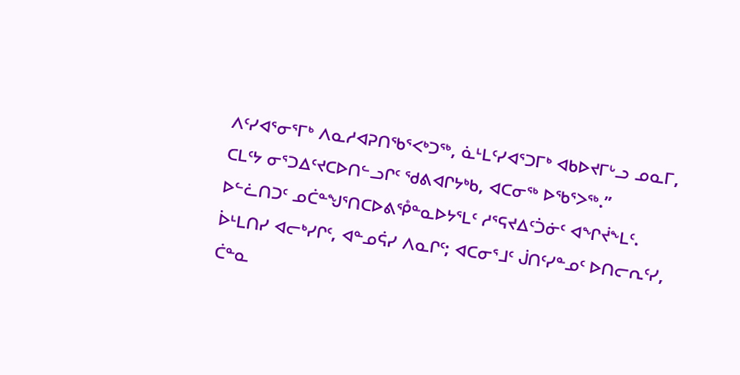ᐱᑦᓯᐊᕐᓂᕐᒥᒃ ᐱᓇᓱᐊᕈᑎᖃᕐᐸᒃᑐᖅ, ᓈᒻᒪᑦᓯᐊᕐᑐᒥᒃ ᐊᑲᐅᔪᒥᒡᓗ ᓄᓇᒥ, ᑕᒪᑦᔭ ᓂᕐᑐᐃᑦᔪᑕᐅᑎᓪᓗᒋᑦ ᖁᕕᐊᒋᔭᒃᑲ, ᐊᑕᓂᖅ ᐅᖃᕐᐳᖅ.”
ᐅᓪᓛᑎᑐᑦ ᓄᑖᓐᖑᕐᑎᑕᐅᕕᕾᓐᓇᐅᔭᕐᒪᑦ ᓱᕐᕋᔪᐃᑦᑑᓃᑦ ᐊᖏᔫᖕᒪᑦ.
ᐆᒻᒪᑎᓯ ᐊᓕᒃᓯᒋᑦ, ᐊᓐᓄᕌᓯ ᐱᓇᒋᑦ; ᐊᑕᓂᕐᒧᑦ ᒎᑎᑦᓯᓐᓄᑦ ᐅᑎᓕᕆᑦᓯ, ᑖᓐᓇ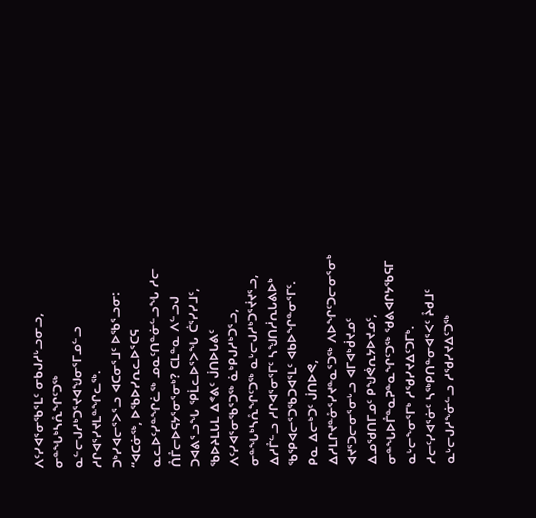ᐱᑦᓯᐊᕐᓂᖃᕐᒪᑦ ᓂᑲᒍᓱᒡᓗᓂᓗ, ᓂᓐᖓᒃᓴᕅᖏᑦᑐᖅ ᓇᓪᓕᒍᓱᒃᑐᕐᔪᐊᖑᓂᕐᒥᓄᓪᓗ ᓱᒋᐊᕐᓯᔪᒪᓐᖏᓚᖅ.
ᑐᒃᓯᐊᓕᕐᐳᕐᓗ ᐊᑕᓂᕐᒧᑦ ᐅᖃᕐᓗᓂ: “ᐊᑕᓃᖅ, ᐅᖃᐅᓯᕆᓚᐅᕐᑕᕋ ᓇᓚᐅᑦᓯᓐᖏᓛᖅ ᓄᓇᑦᑎᓐᓃᓪᓗᖓ ᓱᓕ ᑍᒤᓕᐅᕋᔭᕐᓂᕐᓂᒃ? ᑕᒪᓐᓇ ᐱᓪᓗᒍ ᑐᐊᕕᕐᓗᖓ ᕿᒫᓚᐅᕐᐳᖓ ᑖᕐᓯᓯᒧᑦ, ᖃᐅᔨᒪᒐᒪ ᐃᕝᕕᑦ ᒎᑎᐅᒐᕕᑦ ᐱᑦᓯᐊᕐᓂᖃᕐᑐᖅ ᓈᒃᑭᒍᓱᒃᑐᕐᓗ, ᓂᓐᖓᒃᓴᕅᖏᑦᑐᖅ ᓇᒡᓕᒍᓱᒃᑐᕐᔫᔪᕐᓗ, ᐃᓱᒤᓪᓗ ᓱᒋᐊᕐᓂᕐᒥᑦ ᓴᖑᑎᓲᕆᒐᕕᐅᒃ ᖃᕿᐊᓕᕐᑐᖃᑐᐊᕐᒪᑦ ᐊᑲᐅᖏᓐᓂᕐᒥᑦ.
ᑭᓇ ᐃᓕᒃᑐᑦ ᒎᑎᐅᕙ, ᐃᓱᒪᒋᔪᓐᓁᕐᓯᔪᓐᓇᕐᑐᖅ ᐱᐅᖏᑦᑐᓕᓂᕐᓂᒃ ᐊᔪᕐᑐᓕᓂᕐᓂᒡᓗ ᐊᒥᐊᒃᑰᔪᓄᑦ ᐃᓄᖁᑎᒥᓄᑦ ᑭᖑᕚᕆᔭᐅᔪᓄᑦ, ᓂᓐᖓᐅᒤᓐᓇᕈᓐᓇᖏᑦᑐᖅ ᖁᕕᐊᒋᔭᖃᕋᒥ ᓇᒡᓕᖕᓂᕐᒥᒃ ᓱᖁᓯᔪᐃᑦᑐᒥᒃ.
ᓱᓕᑦᓯᐊᕐᓃᑦ ᓴᖅᑭᑎᓐᓂᐊᕐᐸᑦ ᔧᑯᒧᑦ ᓇᒡᓕᒍᓱᖕᓃᓪᓗ ᓱᖁᓯᔪᐃᑦᑐᖅ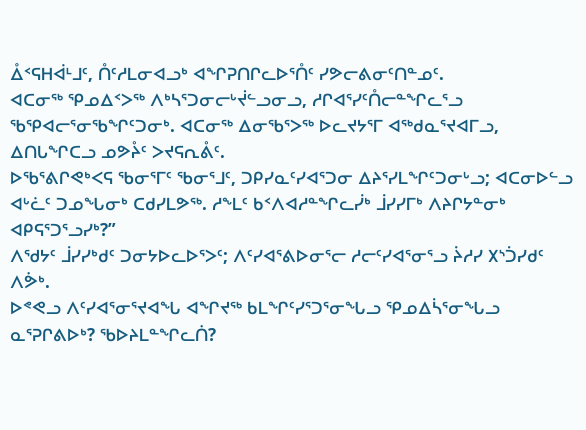ᐂᑉᕋᕼᐋᒻᒧᑦ, ᑍᑦᓱᒪᓂᐊᓗᒃ ᐊᖏᕈᑎᒋᓚᐅᕐᑍᑦ ᓯᕗᓕᕕᓂᑦᑎᓐᓄᑦ.
ᐊᑕᓂᖅ ᕿᓄᐃᑉᐳᖅ ᐱᒃᓴᕐᑐᓂᓕᒡᔫᓪᓗᓂᓗ, ᓱᒋᐊᕐᓯᑦᑍᓕᓐᖏᓚᕐᓗ ᖃᕿᐊᓕᕐᓂᖃᖏᑦᑐᓂᒃ. ᐊᑕᓂᖅ ᐃᓂᖃᕐᐳᖅ ᐅᓚᔪᔭᕐᒥ ᐊᖅᑯᓇᕐᔪᐊᒥᓗ, ᐃᑎᒐᖏᑕᓗ ᓄᕗᔧᑦ ᐳᔪᕋᕆᕔᑦ.
ᐅᖃᕐᕕᒋᕙᒃᐸᕋ ᖃᓂᕐᒥᑦ ᖃᓂᕐᒧᑦ, ᑐᑭᓯᓇᑦᓯᐊᕐᑐᓂ ᐃᔨᕐᓯᒪᖏᑦᑐᓂᒡᓗ; ᐊᑕᓂᐅᓪᓗ ᐊᒡᓛᑦ ᑐᓄᖓᓂᒃ ᑕᑯᓯᒪᕗᖅ. ᓱᖕᒪᑦ ᑲᑉᐱᐊᓱᓐᖏᓚᓰᒃ ᒨᓯᓯᒥᒃ ᐱᔨᒋᔭᓐᓂᒃ ᐊᑭᕋᕐᑐᕐᓗᓯᒃ?”
ᐱᖁᔭᑦ ᒨᓯᓯᒃᑯᑦ ᑐᓂᔭᐅᓚᐅᕐᐳᑦ; ᐱᑦᓯᐊᕐᕕᐅᓂᕐᓕ ᓱᓕᑦᓯᐊᕐᓂᕐᓗ ᔩᓱᓯ ᙭ᔅᑑᓯᑯᑦ ᐱᕘᒃ.
ᐅᕝᕙᓗ ᐱᑦᓯᐊᕐᓂᕐᔪᐊᖓ ᐊᖏᔪᖅ ᑲᒪᖏᑦᓯᕐᑐᕐᓂᖓᓗ ᕿᓄᐃᓵᕐᓂᖓᓗ ᓇᕐᕈᒋᕕᐅᒃ? ᖃᐅᔨᒪᓐᖏᓚᑏ?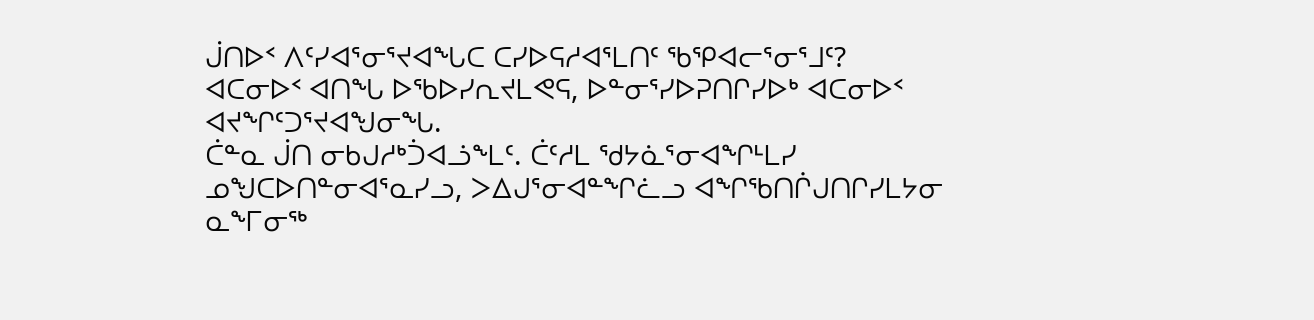ᒎᑎᐅᑉ ᐱᑦᓯᐊᕐᓂᕐᔪᐊᖓᑕ ᑕᓯᐅᕋᓱᐊᕐᒪᑎᑦ ᖃᕿᐊᓕᕐᓂᕐᒧᑦ?
ᐊᑕᓂᐅᑉ ᐊᑎᖓ ᐅᖃᐅᓯᕆᔪᒪᕙᕋ, ᐅᓐᓂᕐᓯᐅᕈᑎᒋᓯᐅᒃ ᐊᑕᓂᐅᑉ ᐊᔪᖏᑦᑐᕐᔪᐊᖑᓂᖓ.
ᑖᓐᓇ ᒎᑎ ᓂᑲᒍᓱᒃᑑᐊᓘᖕᒪᑦ. ᑖᑦᓱᒪ ᖁᔭᓈᕐᓂᐊᖏᒻᒪᓯ ᓄᖑᑕᐅᑎᓐᓂᐊᕐᓇᓯᓗ, ᐳᐃᒍᕐᓂᐊᓐᖏᓛᓗ ᐊᖏᖃᑎᒌᒍᑎᒋᓯᒪᔭᓂ ᓇᖕᒥᓂᖅ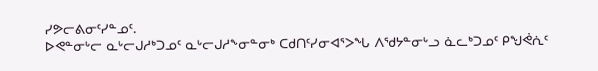ᓯᕗᓕᕕᓂᑦᓯᓐᓄᑦ.
ᐅᕙᓐᓂᒡᓕ ᓇᒡᓕᒍᓱᒃᑐᓄᑦ ᓇᒡᓕᒍᓱᖕᓂᓐᓂᒃ ᑕᑯᑎᑦᓯᓂᐊᕐᐳᖓ ᐱᖁᔭᓐᓂᒡᓗ ᓈᓚᒃᑐᓄᑦ ᑭᖑᕚᕇᑦ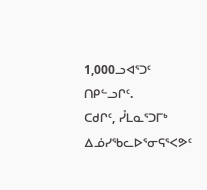1,000ᓗᐊᕐᑐᑦ ᑎᑭᓪᓗᒋᑦ.
ᑕᑯᒋᑦ, ᓮᒪᓇᕐᑐᒥᒃ ᐃᓅᓯᖃᓚᐅᕐᓂᕋᕐᐸᕗᑦ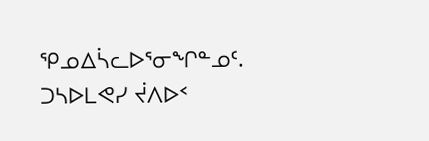ᕿᓄᐃᓵᓚᐅᕐᓂᖏᓐᓄᑦ. ᑐᓴᐅᒪᕙᓯ ᔫᐱᐅᑉ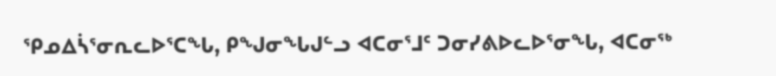ᕿᓄᐃᓵᕐᓂᕆᓚᐅᕐᑕᖓ, ᑭᖑᓂᖓᒍᓪᓗ ᐊᑕᓂᕐᒧᑦ ᑐᓂᓯᕕᐅᓚᐅᕐᓂᖓ, ᐊᑕᓂᖅ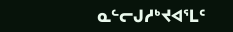ᓇᓪᓕᒍᓱᒃᔪᐊᕐᒪᑦ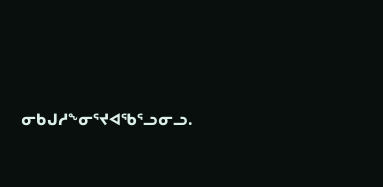ᓂᑲᒍᓱᖕᓂᕐᔪᐊᖃᕐᓗᓂᓗ.